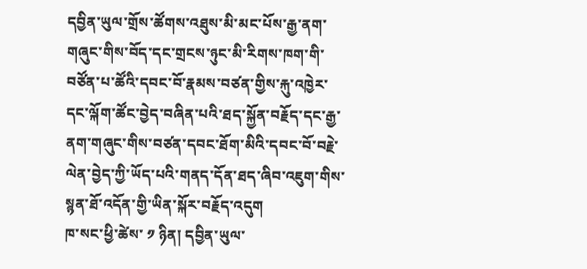དབྱིན་ཡུལ་གྲོས་ཚོགས་འཐུས་མི་མང་པོས་རྒྱ་ནག་གཞུང་གིས་བོད་དང་གྲངས་ཉུང་མི་རིགས་ཁག་གི་བཙོན་པ་ཚོའི་དབང་བོ་རྣམས་བཙན་གྱིས་རྐུ་འཁྱེར་དང་ལྐོག་ཚོང་བྱེད་བཞིན་པའི་ཐད་སྐྱོན་བརྗོད་དང་རྒྱ་ནག་གཞུང་གིས་བཙན་དབང་ཐོག་མིའི་དབང་བོ་བརྗེ་ལེན་བྱེད་ཀྱི་ཡོད་པའི་གནད་དོན་ཐད་ཞིབ་འཇུག་གིས་སྙན་ཐོ་འདོན་གྱི་ཡིན་སྐོར་བརྗོད་འདུག
ཁ་སང་ཕྱི་ཚེས་ ༡ ཉིན། དབྱིན་ཡུལ་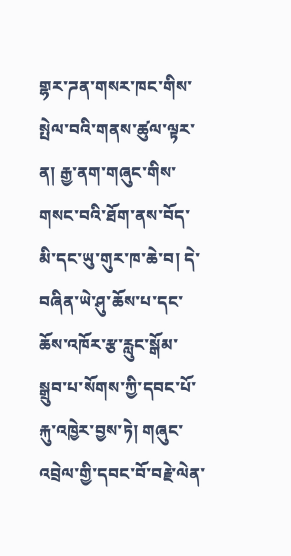གྷར་ཌན་གསར་ཁང་གིས་སྤེལ་བའི་གནས་ཚུལ་ལྟར་ན། རྒྱ་ནག་གཞུང་གིས་གསང་བའི་ཐོག་ནས་བོད་མི་དང་ཡུ་གུར་ཁ་ཆེ་བ། དེ་བཞིན་ཡེ་ཤུ་ཆོས་པ་དང་ཆོས་འཁོར་རྩ་རླུང་སྒོམ་སྒྲུབ་པ་སོགས་ཀྱི་དབང་པོ་རྐུ་འཁྱེར་བྱས་ཏེ། གཞུང་འབྲེལ་གྱི་དབང་བོ་བརྗེ་ལེན་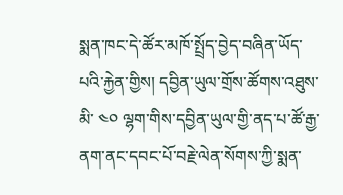སྨན་ཁང་དེ་ཚོར་མཁོ་སྤྲོད་བྱེད་བཞིན་ཡོད་པའི་རྐྱེན་གྱིས། དབྱིན་ཡུལ་གྲོས་ཚོགས་འཐུས་མི་ ༤༠ ལྷག་གིས་དབྱིན་ཡུལ་གྱི་ནད་པ་ཚོ་རྒྱ་ནག་ནང་དབང་པོ་བརྗེ་ལེན་སོགས་ཀྱི་སྨན་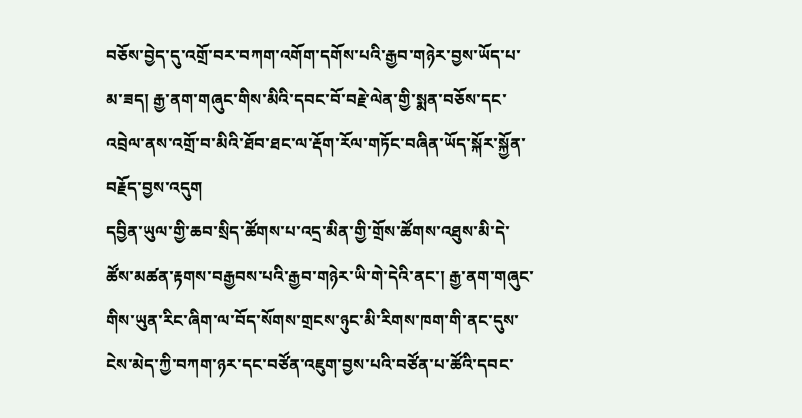བཅོས་བྱེད་དུ་འགྲོ་བར་བཀག་འགོག་དགོས་པའི་རྒྱབ་གཉེར་བྱས་ཡོད་པ་མ་ཟད། རྒྱ་ནག་གཞུང་གིས་མིའི་དབང་བོ་བརྗེ་ལེན་གྱི་སྨན་བཅོས་དང་འབྲེལ་ནས་འགྲོ་བ་མིའི་ཐོབ་ཐང་ལ་རྡོག་རོལ་གཏོང་བཞིན་ཡོད་སྐོར་སྐྱོན་བརྗོད་བྱས་འདུག
དབྱིན་ཡུལ་གྱི་ཆབ་སྲིད་ཚོགས་པ་འདྲ་མིན་གྱི་གྲོས་ཚོགས་འཐུས་མི་དེ་ཚོས་མཚན་རྟགས་བརྒྱབས་པའི་རྒྱབ་གཉེར་ཡི་གེ་དེའི་ནང་། རྒྱ་ནག་གཞུང་གིས་ཡུན་རིང་ཞིག་ལ་བོད་སོགས་གྲངས་ཉུང་མི་རིགས་ཁག་གི་ནང་དུས་ངེས་མེད་ཀྱི་བཀག་ཉར་དང་བཙོན་འཇུག་བྱས་པའི་བཙོན་པ་ཚོའི་དབང་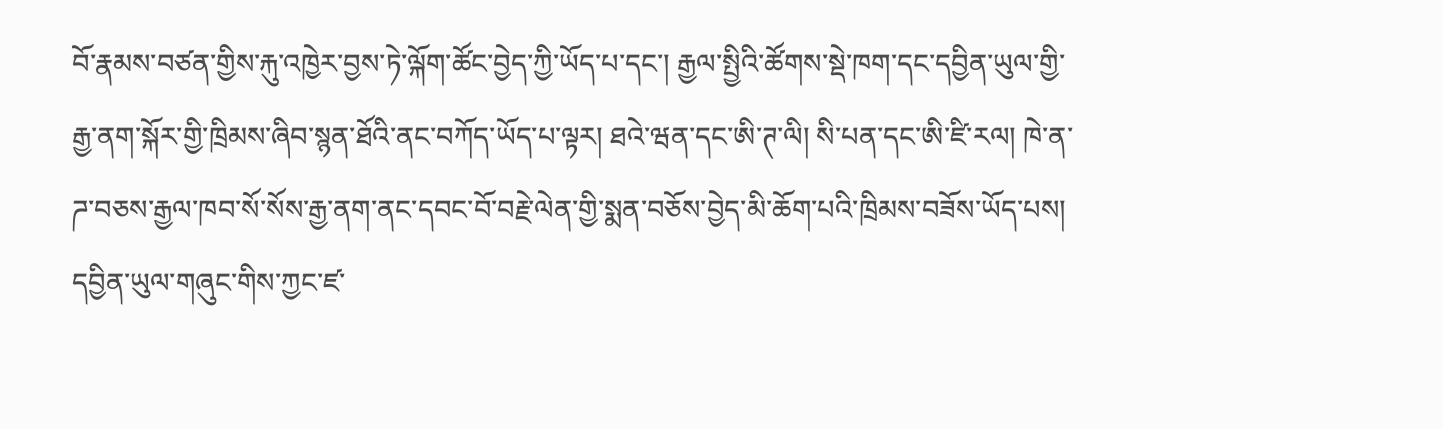བོ་རྣམས་བཙན་གྱིས་རྐུ་འཁྱེར་བྱས་ཏེ་ལྐོག་ཚོང་བྱེད་ཀྱི་ཡོད་པ་དང་། རྒྱལ་སྤྱིའི་ཚོགས་སྡེ་ཁག་དང་དབྱིན་ཡུལ་གྱི་རྒྱ་ནག་སྐོར་གྱི་ཁྲིམས་ཞིབ་སྙན་ཐོའི་ནང་བཀོད་ཡོད་པ་ལྟར། ཐའེ་ཝན་དང་ཨི་ཊ་ལི། སི་པན་དང་ཨི་ཛི་རལ། ཁེ་ན་ཌ་བཅས་རྒྱལ་ཁབ་སོ་སོས་རྒྱ་ནག་ནང་དབང་བོ་བརྗེ་ལེན་གྱི་སྨན་བཅོས་བྱེད་མི་ཆོག་པའི་ཁྲིམས་བཟོས་ཡོད་པས། དབྱིན་ཡུལ་གཞུང་གིས་ཀྱང་ཛ་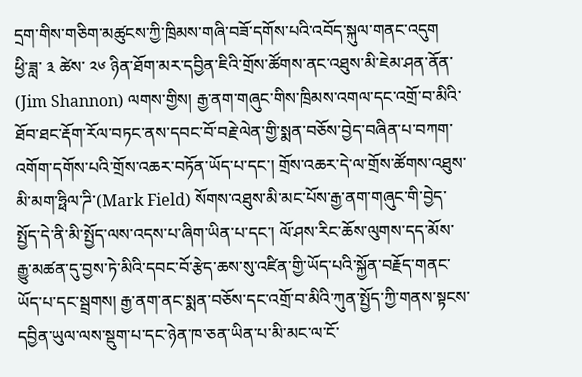དྲག་གིས་གཅིག་མཚུངས་ཀྱི་ཁྲིམས་གཞི་བཟོ་དགོས་པའི་འབོད་སྐུལ་གནང་འདུག
ཕྱི་ཟླ་ ༣ ཚེས་ ༢༦ ཉིན་ཐོག་མར་དབྱིན་ཇིའི་གྲོས་ཚོགས་ནང་འཐུས་མི་ཇེམ་ཤན་ནོན་ (Jim Shannon) ལགས་གྱིས། རྒྱ་ནག་གཞུང་གིས་ཁྲིམས་འགལ་དང་འགྲོ་བ་མིའི་ཐོབ་ཐང་རྡོག་རོལ་བཏང་ནས་དབང་བོ་བརྗེ་ལེན་གྱི་སྨན་བཅོས་བྱེད་བཞིན་པ་བཀག་འགོག་དགོས་པའི་གྲོས་འཆར་བཏོན་ཡོད་པ་དང་། གྲོས་འཆར་དེ་ལ་གྲོས་ཚོགས་འཐུས་མི་མག་ཧྥིལ་ཌི་(Mark Field) སོགས་འཐུས་མི་མང་པོས་རྒྱ་ནག་གཞུང་གི་བྱེད་སྤྱོད་དེ་ནི་མི་སྤྱོད་ལས་འདས་པ་ཞིག་ཡིན་པ་དང་། ལོ་ཤས་རིང་ཆོས་ལུགས་དད་མོས་རྒྱུ་མཚན་དུ་བྱས་ཏེ་མིའི་དབང་བོ་རྩེད་ཆས་སུ་འཛིན་གྱི་ཡོད་པའི་སྐྱོན་བརྗོད་གནང་ཡོད་པ་དང་སྦྲགས། རྒྱ་ནག་ནང་སྨན་བཅོས་དང་འགྲོ་བ་མིའི་ཀུན་སྤྱོད་ཀྱི་གནས་སྟངས་དབྱིན་ཡུལ་ལས་སྡུག་པ་དང་ཉེན་ཁ་ཅན་ཡིན་པ་མི་མང་ལ་ངོ་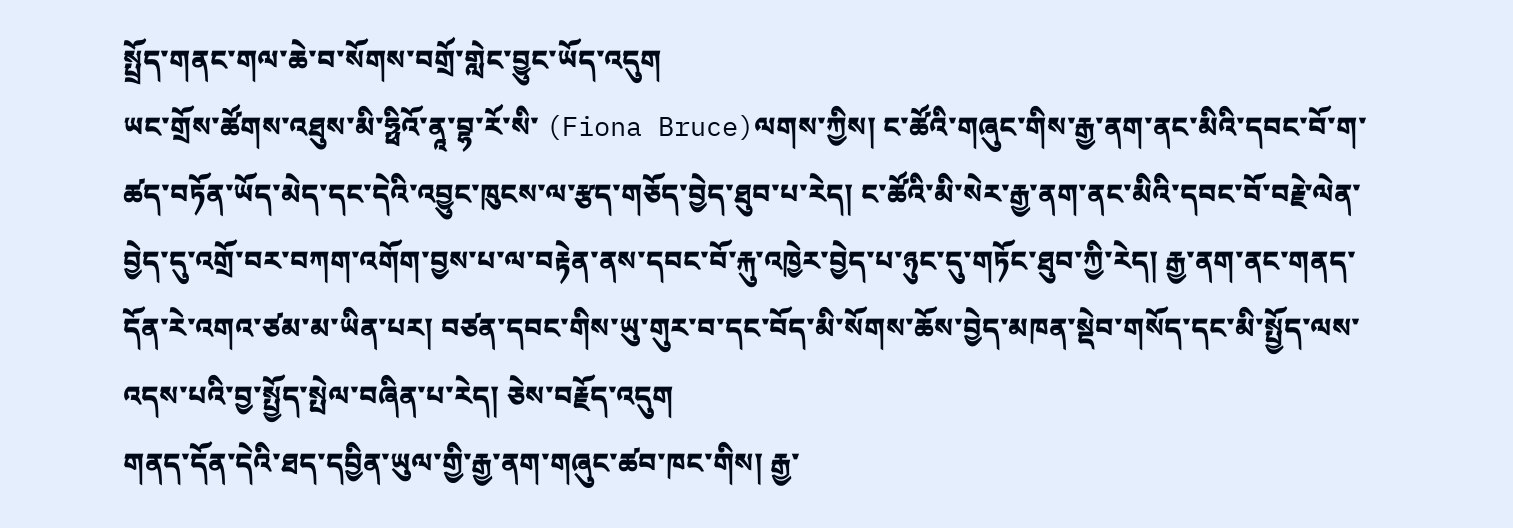སྤྲོད་གནང་གལ་ཆེ་བ་སོགས་བགྲོ་གླེང་བྱུང་ཡོད་འདུག
ཡང་གྲོས་ཚོགས་འཐུས་མི་ཧྥིའོ་ནཱ་བྷ་རོ་སི་ (Fiona Bruce)ལགས་ཀྱིས། ང་ཚོའི་གཞུང་གིས་རྒྱ་ནག་ནང་མིའི་དབང་བོ་ག་ཚད་བཏོན་ཡོད་མེད་དང་དེའི་འབྱུང་ཁུངས་ལ་རྩད་གཅོད་བྱེད་ཐུབ་པ་རེད། ང་ཚོའི་མི་སེར་རྒྱ་ནག་ནང་མིའི་དབང་བོ་བརྗེ་ལེན་བྱེད་དུ་འགྲོ་བར་བཀག་འགོག་བྱས་པ་ལ་བརྟེན་ནས་དབང་བོ་རྐུ་འཁྱེར་བྱེད་པ་ཉུང་དུ་གཏོང་ཐུབ་ཀྱི་རེད། རྒྱ་ནག་ནང་གནད་དོན་རེ་འགའ་ཙམ་མ་ཡིན་པར། བཙན་དབང་གིས་ཡུ་གུར་བ་དང་བོད་མི་སོགས་ཆོས་བྱེད་མཁན་སྡེབ་གསོད་དང་མི་སྤྱོད་ལས་འདས་པའི་བྱ་སྤྱོད་སྤེལ་བཞིན་པ་རེད། ཅེས་བརྗོད་འདུག
གནད་དོན་དེའི་ཐད་དབྱིན་ཡུལ་གྱི་རྒྱ་ནག་གཞུང་ཚབ་ཁང་གིས། རྒྱ་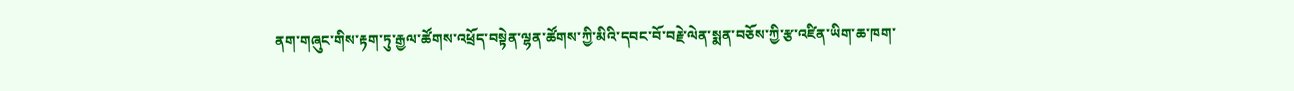ནག་གཞུང་གིས་རྟག་ཏུ་རྒྱལ་ཚོགས་འཕྲོད་བསྟེན་ལྷན་ཚོགས་ཀྱི་མིའི་དབང་བོ་བརྗེ་ལེན་སྨན་བཅོས་ཀྱི་རྩ་འཛིན་ཡིག་ཆ་ཁག་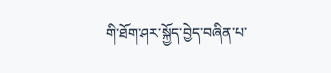གི་ཐོག་ཤར་སྐྱོད་བྱེད་བཞིན་པ་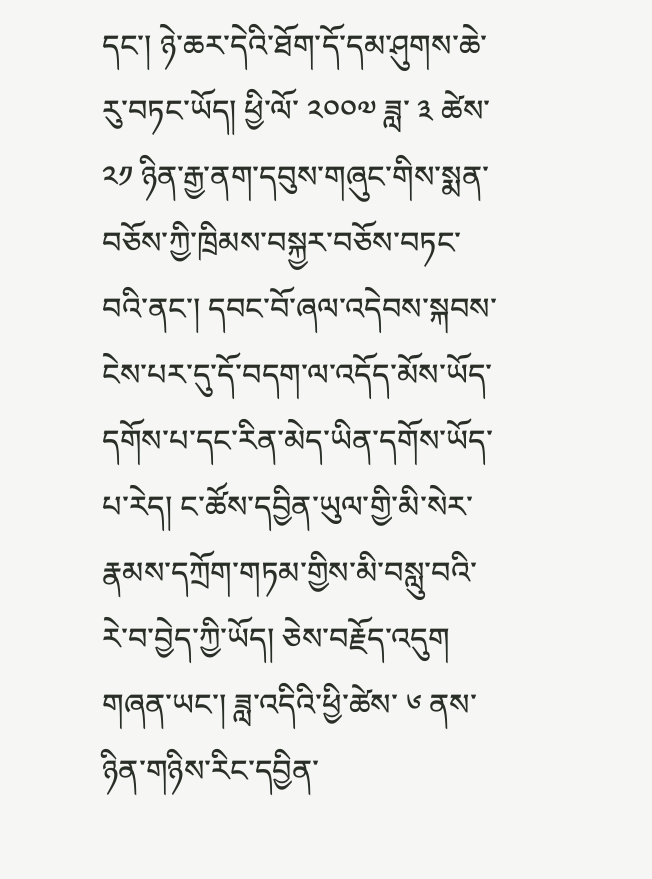དང་། ཉེ་ཆར་དེའི་ཐོག་དོ་དམ་ཤུགས་ཆེ་རུ་བཏང་ཡོད། ཕྱི་ལོ་ ༢༠༠༧ ཟླ་ ༣ ཚེས་ ༢༡ ཉིན་རྒྱ་ནག་དབུས་གཞུང་གིས་སྨན་བཅོས་ཀྱི་ཁྲིམས་བསྐྱར་བཅོས་བཏང་བའི་ནང་། དབང་བོ་ཞལ་འདེབས་སྐབས་ངེས་པར་དུ་དོ་བདག་ལ་འདོད་མོས་ཡོད་དགོས་པ་དང་རིན་མེད་ཡིན་དགོས་ཡོད་པ་རེད། ང་ཚོས་དབྱིན་ཡུལ་གྱི་མི་སེར་རྣམས་དཀྲོག་གཏམ་གྱིས་མི་བསླུ་བའི་རེ་བ་བྱེད་ཀྱི་ཡོད། ཅེས་བརྗོད་འདུག
གཞན་ཡང་། ཟླ་འདིའི་ཕྱི་ཚེས་ ༦ ནས་ཉིན་གཉིས་རིང་དབྱིན་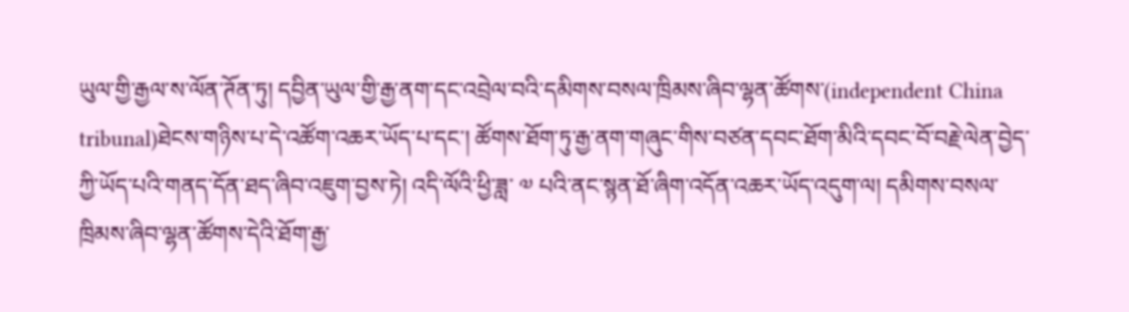ཡུལ་གྱི་རྒྱལ་ས་ལོན་ཊོན་ཏུ། དབྱིན་ཡུལ་གྱི་རྒྱ་ནག་དང་འབྲེལ་བའི་དམིགས་བསལ་ཁྲིམས་ཞིབ་ལྷན་ཚོགས་(independent China tribunal)ཐེངས་གཉིས་པ་དེ་འཚོག་འཆར་ཡོད་པ་དང་། ཚོགས་ཐོག་ཏུ་རྒྱ་ནག་གཞུང་གིས་བཙན་དབང་ཐོག་མིའི་དབང་བོ་བརྗེ་ལེན་བྱེད་ཀྱི་ཡོད་པའི་གནད་དོན་ཐད་ཞིབ་འཇུག་བྱས་ཏེ། འདི་ལོའི་ཕྱི་ཟླ་ ༧ པའི་ནང་སྙན་ཐོ་ཞིག་འདོན་འཆར་ཡོད་འདུག་ལ། དམིགས་བསལ་ཁྲིམས་ཞིབ་ལྷན་ཚོགས་དེའི་ཐོག་རྒྱ་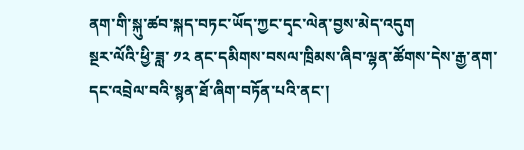ནག་གི་སྐུ་ཚབ་སྐད་བཏང་ཡོད་ཀྱང་དྭང་ལེན་བྱས་མེད་འདུག
སྔར་ལོའི་ཕྱི་ཟླ་ ༡༢ ནང་དམིགས་བསལ་ཁྲིམས་ཞིབ་ལྷན་ཚོགས་དེས་རྒྱ་ནག་དང་འབྲེལ་བའི་སྙན་ཐོ་ཞིག་བཏོན་པའི་ནང་།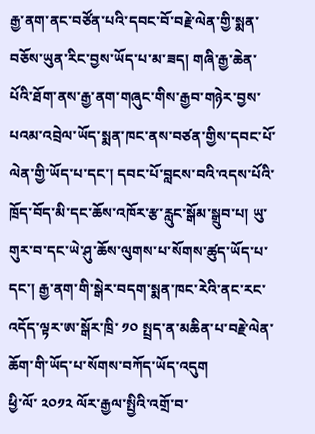རྒྱ་ནག་ནང་བཙོན་པའི་དབང་བོ་བརྗེ་ལེན་གྱི་སྨན་བཅོས་ཡུན་རིང་བྱས་ཡོད་པ་མ་ཟད། གཞི་རྒྱ་ཆེན་པོའི་ཐོག་ནས་རྒྱ་ནག་གཞུང་གིས་རྒྱབ་གཉེར་བྱས་པའམ་འབྲེལ་ཡོད་སྨན་ཁང་ནས་བཙན་གྱིས་དབང་པོ་ལེན་གྱི་ཡོད་པ་དང་། དབང་པོ་བླངས་བའི་འདས་པོའི་ཁྲོད་བོད་མི་དང་ཆོས་འཁོར་རྩ་རླུང་སྒོམ་སྒྲུབ་པ། ཡུ་གུར་བ་དང་ཡེ་ཤུ་ཆོས་ལུགས་པ་སོགས་ཚུད་ཡོད་པ་དང་། རྒྱ་ནག་གི་སྒེར་བདག་སྨན་ཁང་རེའི་ནང་རང་འདོད་ལྟར་ཨ་སྒོར་ཁྲི་ ༡༠ སྤྲད་ན་མཆིན་པ་བརྗེ་ལེན་ཆོག་གི་ཡོད་པ་སོགས་བཀོད་ཡོད་འདུག
ཕྱི་ལོ་ ༢༠༡༢ ལོར་རྒྱལ་སྤྱིའི་འགྲོ་བ་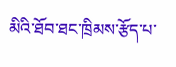མིའི་ཐོབ་ཐང་ཁྲིམས་རྩོད་པ་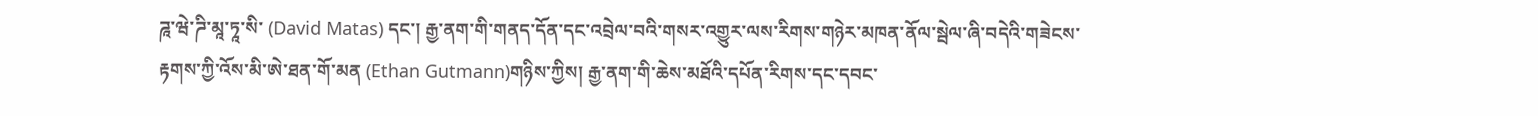ཌཱ་ཝེ་ཌི་མཱ་ཏཱ་སི་ (David Matas) དང་། རྒྱ་ནག་གི་གནད་དོན་དང་འབྲེལ་བའི་གསར་འགྱུར་ལས་རིགས་གཉེར་མཁན་ནོལ་སྦེལ་ཞི་བདེའི་གཟེངས་རྟགས་ཀྱི་འོས་མི་ཨེ་ཐན་གོ་མན (Ethan Gutmann)གཉིས་ཀྱིས། རྒྱ་ནག་གི་ཆེས་མཐོའི་དཔོན་རིགས་དང་དབང་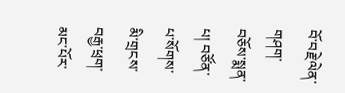བོ་བརྗེ་ལེན་གཤག་བཅོས་སྨན་པ། བཙོན་པ་སོགས་མི་གྲངས་བརྒྱ་ཕྲག་མང་པོར་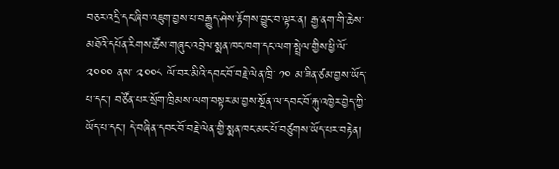བཅར་འདྲི་དང་ཞིབ་འཇུག་བྱས་པ་བརྒྱུད་ཤེས་རྟོགས་བྱུང་བ་ལྟར་ན། རྒྱ་ནག་གི་ཆེས་མཐོའི་དཔོན་རིགས་ཚོས་གཞུང་འབྲེལ་སྨན་ཁང་ཁག་དང་ལག་སྤྲེལ་གྱིས་ཕྱི་ལོ་ ༢༠༠༠ ནས་ ༢༠༠༨ ལོ་བར་མིའི་དབང་བོ་བརྗེ་ལེན་ཁྲི་ ༡༠ མ་ཟིན་ཙམ་བྱས་ཡོད་པ་དང་། བཙོན་པར་སྲོག་ཁྲིམས་ལག་བསྟར་མ་བྱས་སྔོན་ལ་དབང་བོ་རྐུ་འཁྱེར་བྱེད་ཀྱི་ཡོད་པ་དང་། དེ་བཞིན་དབང་བོ་བརྗེ་ལེན་གྱི་སྨན་ཁང་མང་པོ་བཙུགས་ཡོད་པར་བརྟེན།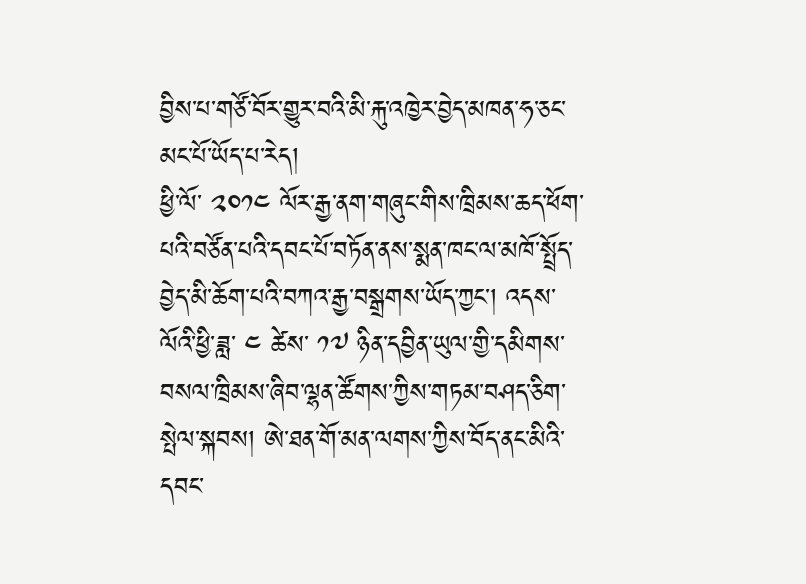བྱིས་པ་གཙོ་བོར་གྱུར་བའི་མི་རྐུ་འཁྱེར་བྱེད་མཁན་ཧ་ཅང་མང་པོ་ཡོད་པ་རེད།
ཕྱི་ལོ་ ༢༠༡༤ ལོར་རྒྱ་ནག་གཞུང་གིས་ཁྲིམས་ཆད་ཕོག་པའི་བཙོན་པའི་དབང་པོ་བཏོན་ནས་སྨན་ཁང་ལ་མཁོ་སྤྲོད་བྱེད་མི་ཆོག་པའི་བཀའ་རྒྱ་བསྒྲགས་ཡོད་ཀྱང་། འདས་ལོའི་ཕྱི་ཟླ་ ༤ ཚེས་ ༡༧ ཉིན་དབྱིན་ཡུལ་གྱི་དམིགས་བསལ་ཁྲིམས་ཞིབ་ལྷན་ཚོགས་ཀྱིས་གཏམ་བཤད་ཅིག་སྤེལ་སྐབས། ཨེ་ཐན་གོ་མན་ལགས་ཀྱིས་བོད་ནང་མིའི་དབང་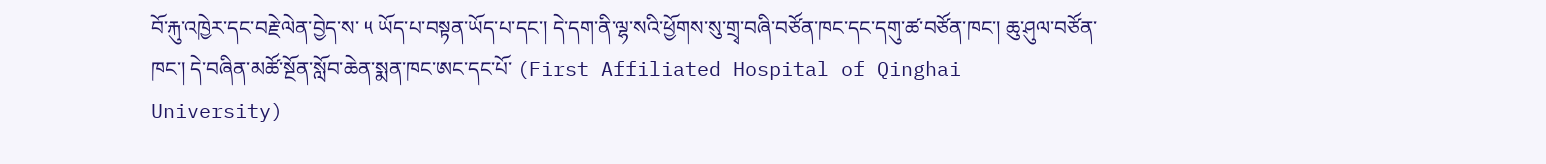བོ་རྐུ་འཁྱེར་དང་བརྗེ་ལེན་བྱེད་ས་ ༥ ཡོད་པ་བསྟན་ཡོད་པ་དང་། དེ་དག་ནི་ལྷ་སའི་ཕྱོགས་སུ་གྲྭ་བཞི་བཙོན་ཁང་དང་དགུ་ཚ་བཙོན་ཁང་། ཆུ་ཤུལ་བཙོན་ཁང་། དེ་བཞིན་མཚོ་སྔོན་སློབ་ཆེན་སྨན་ཁང་ཨང་དང་པོ་ (First Affiliated Hospital of Qinghai University)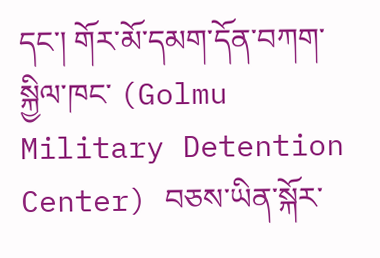དང་། གོར་མོ་དམག་དོན་བཀག་སྐྱིལ་ཁང་ (Golmu Military Detention Center) བཅས་ཡིན་སྐོར་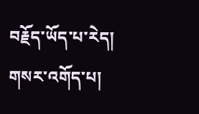བརྗོད་ཡོད་པ་རེད།
གསར་འགོད་པ།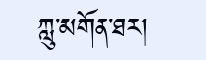ཀླུ་མགོན་ཐར།